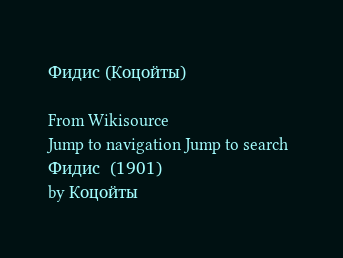Фидис (Коцойты)

From Wikisource
Jump to navigation Jump to search
Фидис  (1901)
by Коцойты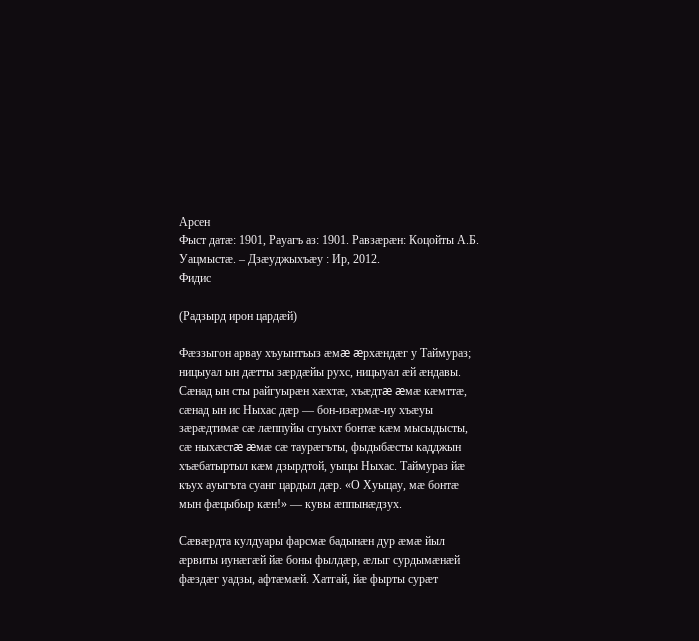Арсен
Фыст датæ: 1901, Рауагъ аз: 1901. Равзæрæн: Коцойты А.Б. Уацмыстæ. – Дзæуджыхъæу : Ир, 2012.
Фидис

(Радзырд ирон цардæй)

Фæззыгон арвау хъуынтъыз æмæ æрхæндæг у Таймураз; ницыуал ын дæтты зæрдæйы рухс, ницыуал æй æндавы. Сæнад ын сты райгуырæн хæхтæ, хъæдтæ æмæ кæмттæ, сæнад ын ис Ныхас дæр — бон-изæрмæ-иу хъæуы зæрæдтимæ сæ лæппуйы сгуыхт бонтæ кæм мысыдысты, сæ ныхæстæ æмæ сæ таурæгъты, фыдыбæсты кадджын хъæбатыртыл кæм дзырдтой, уыцы Ныхас. Таймураз йæ къух ауыгъта суанг цардыл дæр. «О Хуыцау, мæ бонтæ мын фæцыбыр кæн!» — кувы æппынæдзух.

Сæвæрдта кулдуары фарсмæ бадынæн дур æмæ йыл æрвиты иунæгæй йæ боны фылдæр, æлыг сурдымæнæй фæздæг уадзы, афтæмæй. Хатгай, йæ фырты сурæт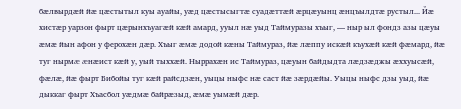бæлвырдæй йæ цæстытыл куы ауайы, уæд цæстысыгтæ суадæттæй æрцæуынц æнцъылдтæ рустыл... Йæ хистæр уарзон фырт цæрынхъуагæй кæй амард, ууыл нæ уыд Таймуразы хъыг, — ныр ыл фондз азы цæуы æмæ йын афон у ферохæн дæр. Хъыг æмæ додой кæны Таймураз, йæ лæппу искæй къухæй кæй фæмард, йæ туг нырмæ æнæист кæй у, уый тыххæй. Ныррахæн ис Таймураз, цæуын байдыдта лæдзæджы æххуысæй, фæлæ, йæ фырт Бибойы туг кæй райсдзæн, уыцы ныфс нæ саст йæ зæрдæйы. Уыцы ныфс дзы уыд, йæ дыккаг фырт Хъасбол уæдмæ байрæзыд, æмæ уымæй дæр.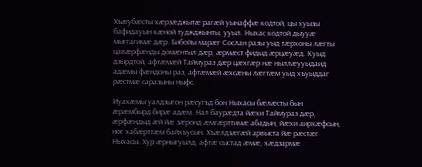Хъæубæсты хæрзæджытæ рагæй уынаффæ кодтой, цы хуызы бафидауын кæной туджджынты, ууыл. Ныхас кодтой дыууæ мыггагимæ дæр. Бибойы марæг Сослан разы уыд тæрхоны лæгты цавæрфæнды домæнтыл дæр, æрмæст фидыд æрцæуæд. Куыд дзырдтой, афтæмæй Таймураз дæр цæхгæр нæ ныллæууыдаид адæмы фæндоны раз, афтæмæй æхсæны лæгтæм уыд хъуыддаг рæстмæ саразыны ныфс.

Иуахæмы уалдзыгон рæсугъд бон Ныхасы бæлæсты бын æрæмбырд бирæ адæм. Нал баурæдта йæхи Таймураз дæр, æрфæндыд æй йæ зæронд æмгæрттимæ абадын, йæхи аирхæфсын, ног хабæрттæм байхъусын. Хъæлдзæгæй арвыста йæ рæстæг Ныхасы. Хур æрныгуылд, афтæ сыстад æмæ, хæдзармæ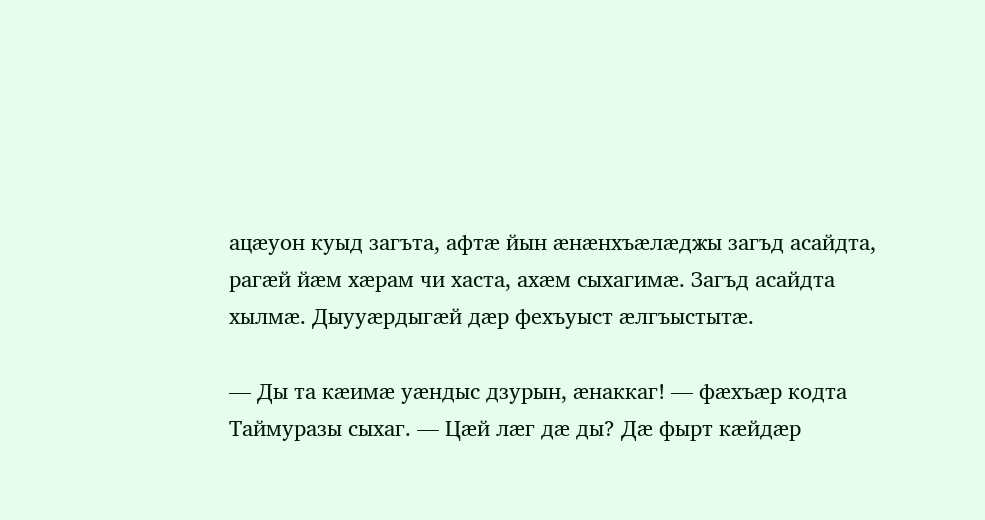ацæуон куыд загъта, афтæ йын æнæнхъæлæджы загъд асайдта, рагæй йæм хæрам чи хаста, ахæм сыхагимæ. Загъд асайдта хылмæ. Дыууæрдыгæй дæр фехъуыст æлгъыстытæ.

— Ды та кæимæ уæндыс дзурын, æнаккаг! — фæхъæр кодта Таймуразы сыхаг. — Цæй лæг дæ ды? Дæ фырт кæйдæр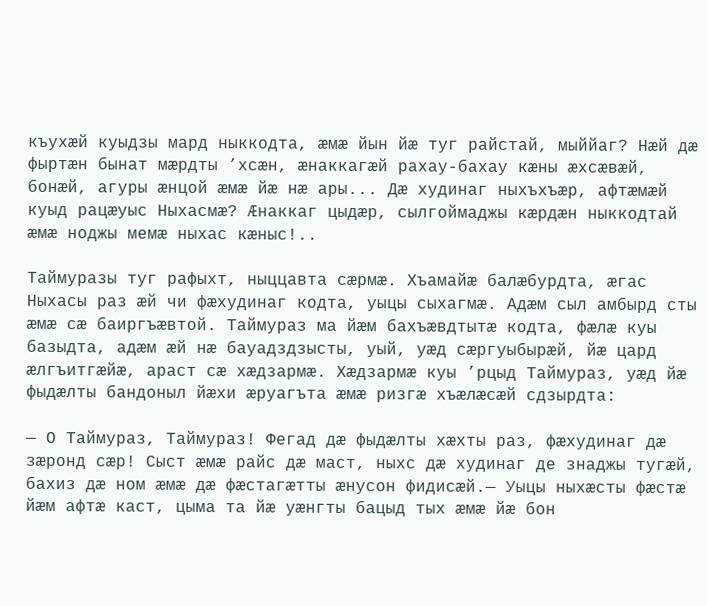къухæй куыдзы мард ныккодта, æмæ йын йæ туг райстай, мыййаг? Нæй дæ фыртæн бынат мæрдты ’хсæн, æнаккагæй рахау-бахау кæны æхсæвæй, бонæй, агуры æнцой æмæ йæ нæ ары... Дæ худинаг ныхъхъæр, афтæмæй куыд рацæуыс Ныхасмæ? Æнаккаг цыдæр, сылгоймаджы кæрдæн ныккодтай æмæ ноджы мемæ ныхас кæныс!..

Таймуразы туг рафыхт, ныццавта сæрмæ. Хъамайæ балæбурдта, æгас Ныхасы раз æй чи фæхудинаг кодта, уыцы сыхагмæ. Адæм сыл амбырд сты æмæ сæ баиргъæвтой. Таймураз ма йæм бахъæвдтытæ кодта, фæлæ куы базыдта, адæм æй нæ бауадздзысты, уый, уæд сæргуыбырæй, йæ цард æлгъитгæйæ, араст сæ хæдзармæ. Хæдзармæ куы ’рцыд Таймураз, уæд йæ фыдæлты бандоныл йæхи æруагъта æмæ ризгæ хъæлæсæй сдзырдта:

— О Таймураз, Таймураз! Фегад дæ фыдæлты хæхты раз, фæхудинаг дæ зæронд сæр! Сыст æмæ райс дæ маст, ныхс дæ худинаг де знаджы тугæй, бахиз дæ ном æмæ дæ фæстагæтты æнусон фидисæй.— Уыцы ныхæсты фæстæ йæм афтæ каст, цыма та йæ уæнгты бацыд тых æмæ йæ бон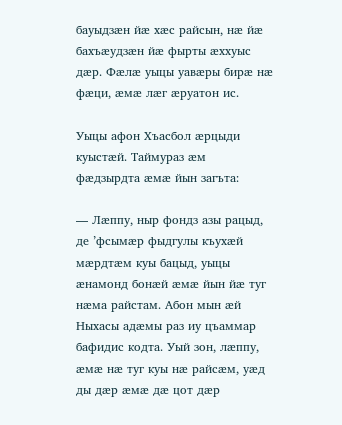бауыдзæн йæ хæс райсын, нæ йæ бахъæудзæн йæ фырты æххуыс дæр. Фæлæ уыцы уавæры бирæ нæ фæци, æмæ лæг æруатон ис.

Уыцы афон Хъасбол æрцыди куыстæй. Таймураз æм фæдзырдта æмæ йын загъта:

— Лæппу, ныр фондз азы рацыд, де ’фсымæр фыдгулы къухæй мæрдтæм куы бацыд, уыцы æнамонд бонæй æмæ йын йæ туг нæма райстам. Абон мын æй Ныхасы адæмы раз иу цъаммар бафидис кодта. Уый зон, лæппу, æмæ нæ туг куы нæ райсæм, уæд ды дæр æмæ дæ цот дæр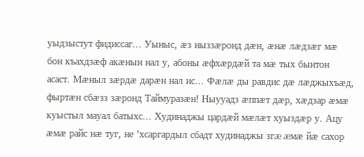уыдзыстут фидиссаг... Уыныс, æз ныззæронд дæн, æнæ лæдзæг мæ бон къахдзæф акæнын нал у, абоны æфхæрдæй та мæ тых бынтон асаст. Мæныл зæрдæ дарæн нал ис... Фæлæ ды равдис дæ лæджыхъæд, фыртæн сбæзз зæронд Таймуразæн! Ныууадз æппæт дæр, хæдзар æмæ куыстыл мауал батыхс... Худинаджы цардæй мæлæт хуыздæр у. Ацу æмæ райс нæ туг, не ’хсаргардыл сбадт худинаджы згæ æмæ йæ сахор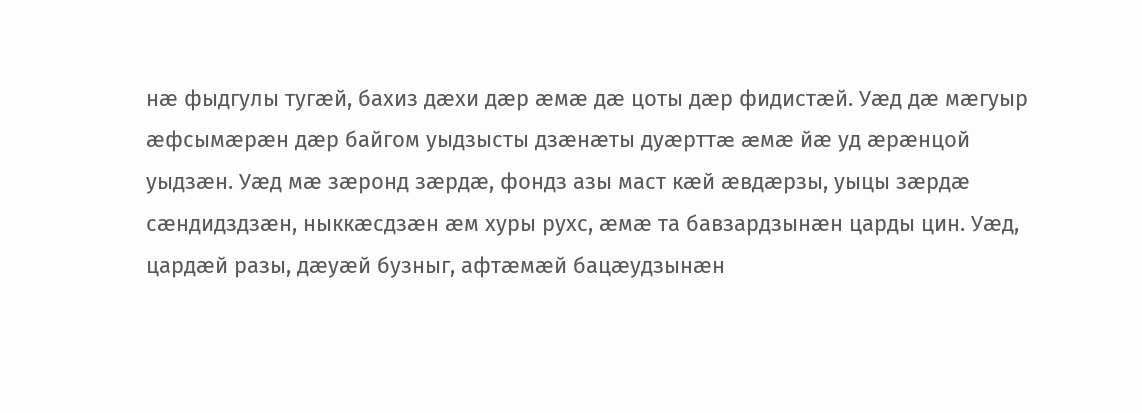нæ фыдгулы тугæй, бахиз дæхи дæр æмæ дæ цоты дæр фидистæй. Уæд дæ мæгуыр æфсымæрæн дæр байгом уыдзысты дзæнæты дуæрттæ æмæ йæ уд æрæнцой уыдзæн. Уæд мæ зæронд зæрдæ, фондз азы маст кæй æвдæрзы, уыцы зæрдæ сæндидздзæн, ныккæсдзæн æм хуры рухс, æмæ та бавзардзынæн царды цин. Уæд, цардæй разы, дæуæй бузныг, афтæмæй бацæудзынæн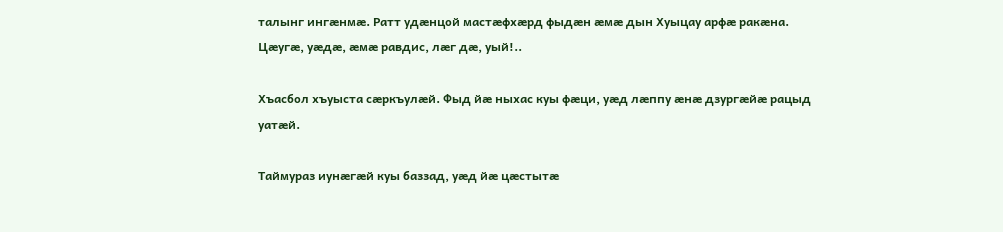талынг ингæнмæ. Ратт удæнцой мастæфхæрд фыдæн æмæ дын Хуыцау арфæ ракæна. Цæугæ, уæдæ, æмæ равдис, лæг дæ, уый!..

Хъасбол хъуыста сæркъулæй. Фыд йæ ныхас куы фæци, уæд лæппу æнæ дзургæйæ рацыд уатæй.

Таймураз иунæгæй куы баззад, уæд йæ цæстытæ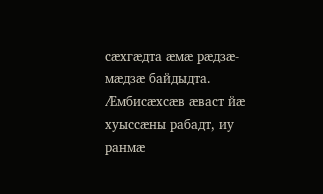сæхгæдта æмæ рæдзæ-мæдзæ байдыдта. Æмбисæхсæв æваст йæ хуыссæны рабадт, иу ранмæ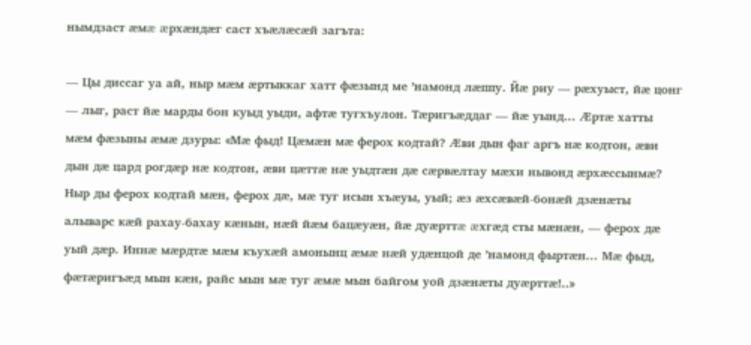нымдзаст æмæ æрхæндæг саст хъæлæсæй загъта:

— Цы диссаг уа ай, ныр мæм æртыккаг хатт фæзынд ме ’намонд лæппу. Йæ риу — рæхуыст, йæ цонг — лыг, раст йæ марды бон куыд уыди, афтæ тугхъулон. Тæригъæддаг — йæ уынд... Æртæ хатты мæм фæзыны æмæ дзуры: «Мæ фыд! Цæмæн мæ ферох кодтай? Æви дын фаг аргъ нæ кодтон, æви дын дæ цард рогдæр нæ кодтон, æви цæттæ нæ уыдтæн дæ сæрвæлтау мæхи нывонд æрхæссынмæ? Ныр ды ферох кодтай мæн, ферох дæ, мæ туг исын хъæуы, уый; æз æхсæвæй-бонæй дзæнæты алыварс кæй рахау-бахау кæнын, нæй йæм бацæуæн, йæ дуæрттæ æхгæд сты мæнæн, — ферох дæ уый дæр. Иннæ мæрдтæ мæм къухæй амонынц æмæ нæй удæнцой де ’намонд фыртæн... Мæ фыд, фæтæригъæд мын кæн, райс мын мæ туг æмæ мын байгом уой дзæнæты дуæрттæ!..»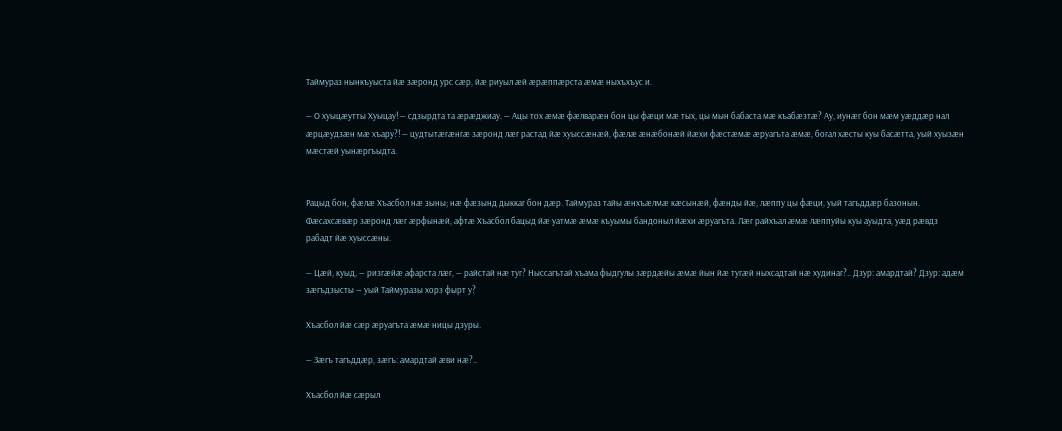Таймураз нынкъуыста йæ зæронд урс сæр, йæ риуыл æй æрæппæрста æмæ ныхъхъус и.

— О хуыцæутты Хуыцау! — сдзырдта та æрæджиау. — Ацы тох æмæ фæлварæн бон цы фæци мæ тых, цы мын бабаста мæ къабæзтæ? Ау, иунæг бон мæм уæддæр нал æрцæудзæн мæ хъару?! — цудтытæгæнгæ зæронд лæг растад йæ хуыссæнæй, фæлæ æнæбонæй йæхи фæстæмæ æруагъта æмæ, богал хæсты куы басæтта, уый хуызæн мæстæй уынæргъыдта.


Рацыд бон, фæлæ Хъасбол нæ зыны; нæ фæзынд дыккаг бон дæр. Таймураз тайы æнхъæлмæ кæсынæй, фæнды йæ, лæппу цы фæци, уый тагъддæр базонын. Фæсахсæвæр зæронд лæг æрфынæй, афтæ Хъасбол бацыд йæ уатмæ æмæ къуымы бандоныл йæхи æруагъта. Лæг райхъал æмæ лæппуйы куы ауыдта, уæд рæвдз рабадт йæ хуыссæны.

— Цæй, куыд, — ризгæйæ афарста лæг, — райстай нæ туг? Ныссагътай хъама фыдгулы зæрдæйы æмæ йын йæ тугæй ныхсадтай нæ худинаг?.. Дзур: амардтай? Дзур: адæм зæгъдзысты — уый Таймуразы хорз фырт у?

Хъасбол йæ сæр æруагъта æмæ ницы дзуры.

— Зæгъ тагъддæр, зæгъ: амардтай æви нæ?..

Хъасбол йæ сæрыл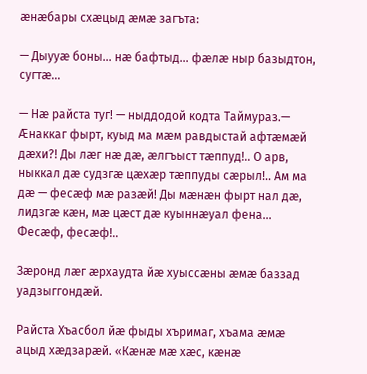æнæбары схæцыд æмæ загъта:

— Дыууæ боны... нæ бафтыд... фæлæ ныр базыдтон, сугтæ...

— Нæ райста туг! — ныддодой кодта Таймураз.— Æнаккаг фырт, куыд ма мæм равдыстай афтæмæй дæхи?! Ды лæг нæ дæ, æлгъыст тæппуд!.. О арв, ныккал дæ судзгæ цæхæр тæппуды сæрыл!.. Ам ма дæ — фесæф мæ разæй! Ды мæнæн фырт нал дæ, лидзгæ кæн, мæ цæст дæ куыннæуал фена... Фесæф, фесæф!..

Зæронд лæг æрхаудта йæ хуыссæны æмæ баззад уадзыггондæй.

Райста Хъасбол йæ фыды хъримаг, хъама æмæ ацыд хæдзарæй. «Кæнæ мæ хæс, кæнæ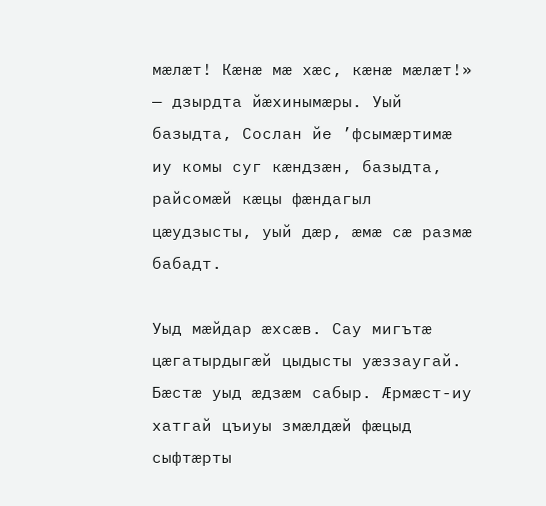мæлæт! Кæнæ мæ хæс, кæнæ мæлæт!» — дзырдта йæхинымæры. Уый базыдта, Сослан йе ’фсымæртимæ иу комы суг кæндзæн, базыдта, райсомæй кæцы фæндагыл цæудзысты, уый дæр, æмæ сæ размæ бабадт.

Уыд мæйдар æхсæв. Сау мигътæ цæгатырдыгæй цыдысты уæззаугай. Бæстæ уыд æдзæм сабыр. Æрмæст-иу хатгай цъиуы змæлдæй фæцыд сыфтæрты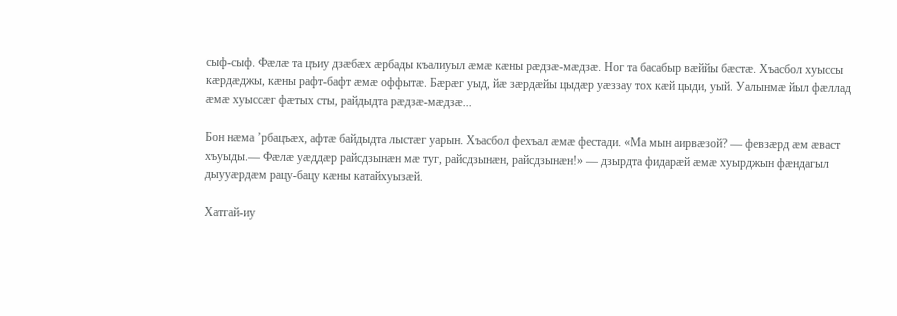сыф-сыф. Фæлæ та цъиу дзæбæх æрбады къалиуыл æмæ кæны рæдзæ-мæдзæ. Ног та басабыр вæййы бæстæ. Хъасбол хуыссы кæрдæджы, кæны рафт-бафт æмæ оффытæ. Бæрæг уыд, йæ зæрдæйы цыдæр уæззау тох кæй цыди, уый. Уалынмæ йыл фæллад æмæ хуыссæг фæтых сты, райдыдта рæдзæ-мæдзæ...

Бон нæма ’рбацъæх, афтæ байдыдта лыстæг уарын. Хъасбол фехъал æмæ фестади. «Ма мын аирвæзой? — февзæрд æм æваст хъуыды.— Фæлæ уæддæр райсдзынæн мæ туг, райсдзынæн, райсдзынæн!» — дзырдта фидарæй æмæ хуырджын фæндагыл дыууæрдæм рацу-бацу кæны катайхуызæй.

Хатгай-иу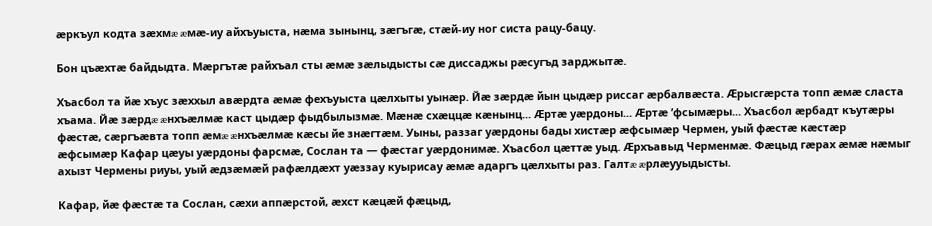æркъул кодта зæхмæ æмæ-иу айхъуыста, нæма зынынц, зæгъгæ, стæй-иу ног систа рацу-бацу.

Бон цъæхтæ байдыдта. Мæргътæ райхъал сты æмæ зæлыдысты сæ диссаджы рæсугъд зарджытæ.

Хъасбол та йæ хъус зæххыл авæрдта æмæ фехъуыста цæлхыты уынæр. Йæ зæрдæ йын цыдæр риссаг æрбалвæста. Æрысгæрста топп æмæ сласта хъама. Йæ зæрдæ æнхъæлмæ каст цыдæр фыдбылызмæ. Мæнæ схæццæ кæнынц... Æртæ уæрдоны... Æртæ ’фсымæры... Хъасбол æрбадт къутæры фæстæ, сæргъæвта топп æмæ æнхъæлмæ кæсы йе знæгтæм. Уыны, раззаг уæрдоны бады хистæр æфсымæр Чермен, уый фæстæ кæстæр æфсымæр Кафар цæуы уæрдоны фарсмæ, Сослан та — фæстаг уæрдонимæ. Хъасбол цæттæ уыд. Æрхъавыд Черменмæ. Фæцыд гæрах æмæ нæмыг ахызт Чермены риуы, уый æдзæмæй рафæлдæхт уæззау куырисау æмæ адаргъ цæлхыты раз. Галтæ æрлæууыдысты.

Кафар, йæ фæстæ та Сослан, сæхи аппæрстой, æхст кæцæй фæцыд,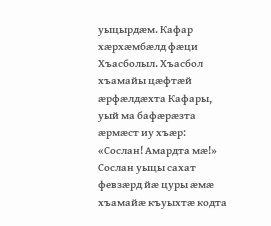уыцырдæм. Кафар хæрхæмбæлд фæци Хъасболыл. Хъасбол хъамайы цæфтæй æрфæлдæхта Кафары, уый ма бафæрæзта æрмæст иу хъæр: «Сослан! Амардта мæ!» Сослан уыцы сахат февзæрд йæ цуры æмæ хъамайæ къуыхтæ кодта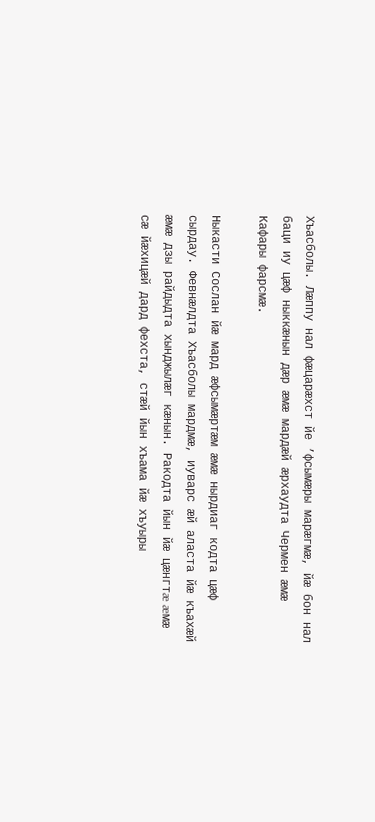Хъасболы. Лæппу нал фæцарæхст йе ’фсымæры марæгмæ, йæ бон нал баци иу цæф ныккæнын дæр æмæ мардæй æрхаудта Чермен æмæ Кафары фарсмæ.

Ныкасти Сослан йæ мард æфсымæртæм æмæ нырдиаг кодта цæф сырдау. Февнæлдта Хъасболы мардмæ, иуварс æй аласта йæ къахæй æмæ дзы райдыдта хынджылæг кæнын. Ракодта йын йæ цæнгтæ æмæ сæ йæхицæй дард фехста, стæй йын хъама йæ хъуыры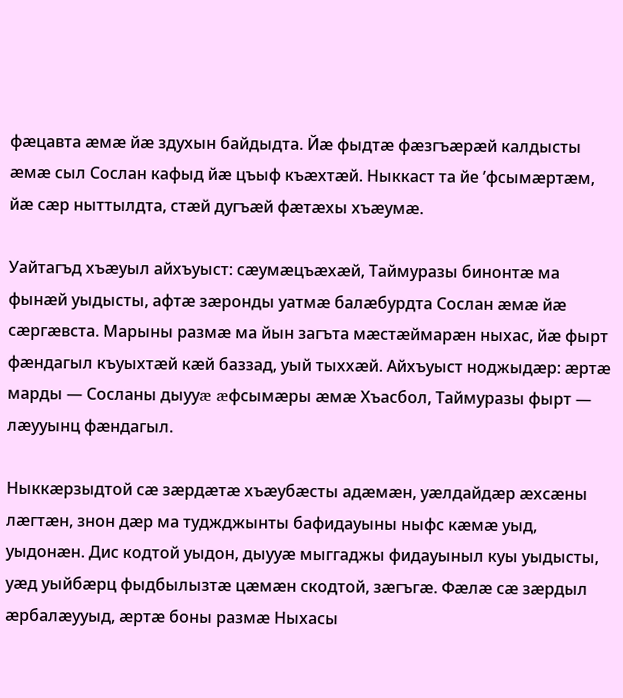фæцавта æмæ йæ здухын байдыдта. Йæ фыдтæ фæзгъæрæй калдысты æмæ сыл Сослан кафыд йæ цъыф къæхтæй. Ныккаст та йе ’фсымæртæм, йæ сæр ныттылдта, стæй дугъæй фæтæхы хъæумæ.

Уайтагъд хъæуыл айхъуыст: сæумæцъæхæй, Таймуразы бинонтæ ма фынæй уыдысты, афтæ зæронды уатмæ балæбурдта Сослан æмæ йæ сæргæвста. Марыны размæ ма йын загъта мæстæймарæн ныхас, йæ фырт фæндагыл къуыхтæй кæй баззад, уый тыххæй. Айхъуыст ноджыдæр: æртæ марды — Сосланы дыууæ æфсымæры æмæ Хъасбол, Таймуразы фырт — лæууынц фæндагыл.

Ныккæрзыдтой сæ зæрдæтæ хъæубæсты адæмæн, уæлдайдæр æхсæны лæгтæн, знон дæр ма туджджынты бафидауыны ныфс кæмæ уыд, уыдонæн. Дис кодтой уыдон, дыууæ мыггаджы фидауыныл куы уыдысты, уæд уыйбæрц фыдбылызтæ цæмæн скодтой, зæгъгæ. Фæлæ сæ зæрдыл æрбалæууыд, æртæ боны размæ Ныхасы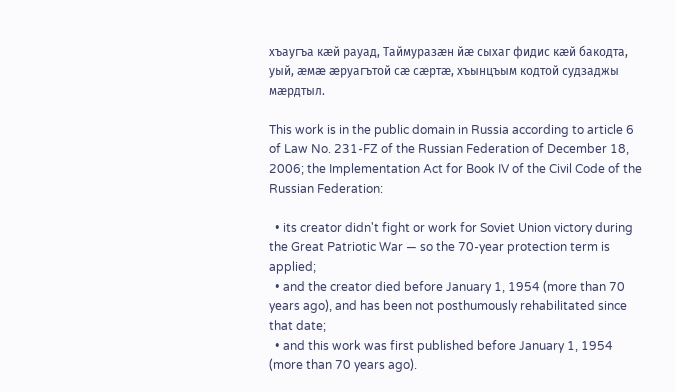хъаугъа кæй рауад, Таймуразæн йæ сыхаг фидис кæй бакодта, уый, æмæ æруагътой сæ сæртæ, хъынцъым кодтой судзаджы мæрдтыл.

This work is in the public domain in Russia according to article 6 of Law No. 231-FZ of the Russian Federation of December 18, 2006; the Implementation Act for Book IV of the Civil Code of the Russian Federation:

  • its creator didn't fight or work for Soviet Union victory during the Great Patriotic War — so the 70-year protection term is applied;
  • and the creator died before January 1, 1954 (more than 70 years ago), and has been not posthumously rehabilitated since that date;
  • and this work was first published before January 1, 1954 (more than 70 years ago).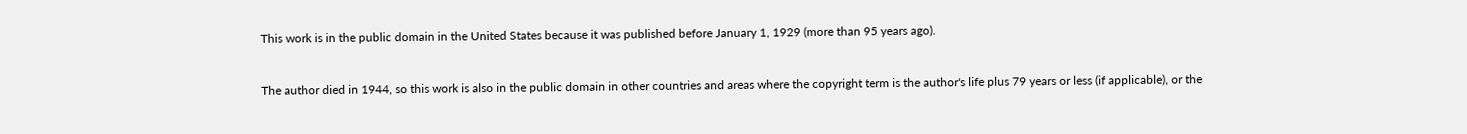This work is in the public domain in the United States because it was published before January 1, 1929 (more than 95 years ago).


The author died in 1944, so this work is also in the public domain in other countries and areas where the copyright term is the author's life plus 79 years or less (if applicable), or the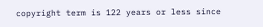copyright term is 122 years or less since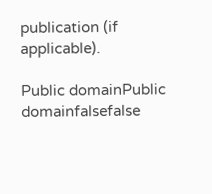publication (if applicable).

Public domainPublic domainfalsefalse